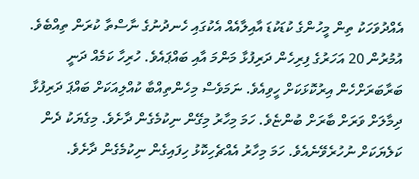އެއްދުވަހަކު ތިން މީހުންގެ ކުޑަކުޑަ އާއިލާއެއް އެކުގައި ހެނދުނުގެ ނާސްތާ ކުރަން ތިއްބެވެ. އުމުރުން 20 އަހަރުގެ ފިރިހެން ދަރިފުޅާ މަންމަ އާއި ބައްޕައެވެ. ހުރިހާ ކަމެއް ދަނީ ބަރާބަރަށްހެން އިރުކޮޅަކަށް ހީވިއެވެ. ނަމަވެސް މިހެންތިއްބާ ކުއްލިއަކަށް ބައްޕަ ދަރިފުޅާ ދިމާލަށް ވަރަށް ބާރަށް ބުންޏެވެ. ހަމަ މިހާރު މިގޭން ނިކުމެގެން ދާށެވެ. މިގެޔަކު ދެން ކަލެޔަކަށް ނުހުރެވޭނެއެވެ. ހަމަ މިހާރު އެއްޗެހިކޮޅު ހިފައިގެން ނިކުމެގެން ދާށެވެ.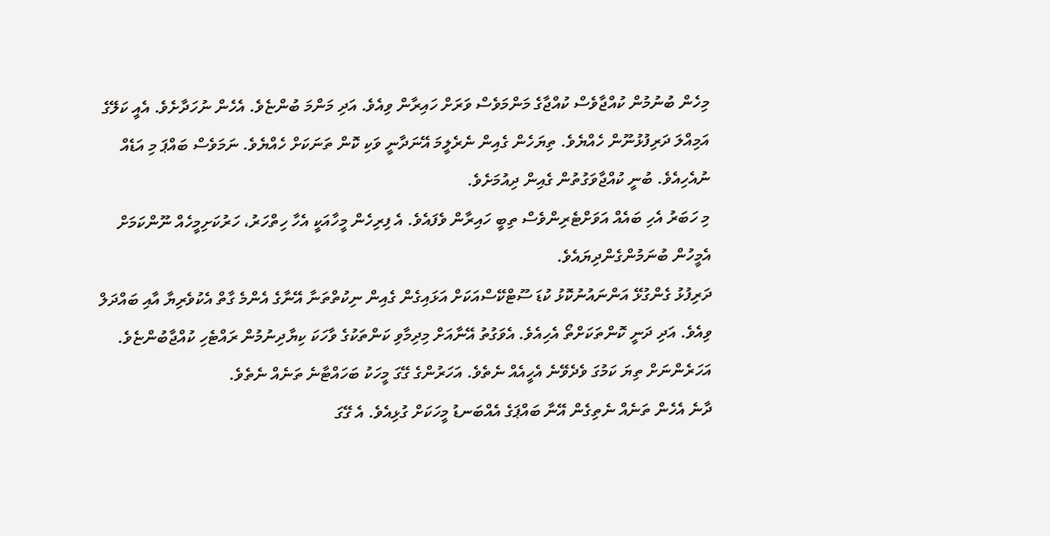މިހެން ބުނުމުން ކުއްޖާވެސް ކުއްޖާގެ މަންމަވެސް ވަރަށް ހައިރާން ވިއެވެ. އަދި މަންމަ ބުންޏެވެ. އެހެން ނުހަދާށެވެ. އެއީ ކަލޭގެ އަމިއްލަ ދަރިފުޅުނޫން ހެއްޔެވެ. ތިޔަހެން ގެއިން ނެރެލީމަ އޭނަދާނީ ވަކި ކޮން ތަނަކަށް ހެއްޔެވެ. ނަމަވެސް ބައްޕަ މި އަޑެއް ނުއެހިއެވެ. ބުނީ ކުއްޖާވަގުތުން ގެއިން ދިއުމަށެވެ.
މި ހަބަރު އެހި ބައެއް އަވަށްޓެރިންވެސް ތިބީ ހައިރާން ވެފައެވެ. އެ ފިރިހެން މީހާއަކީ އެހާ ހިތްހަރު، ހަރުކަށިމީހެއް ނޫންކަމަށް އެމީހުން ބުނަމުންގެންދިޔައެވެ.
ދަރިފުޅު ގެންގުޅޭ އަންނައުނުކޮޅު ކުޑަ ސޫޓްކޭސްއަކަށް އަޅައިގެން ގެއިން ނިކުތްތަނާ އޭނާގެ އެންމެ ގާތް އެކުވެރިޔާ އާއި ބައްދަލް ވިއެވެ. އަދި ދަނީ ކޮންތަކަށްތޯ އެހިއެވެ. އެވަގުތު އޭނާއަށް މިދިމާވި ކަންތަކުގެ ވާހަކަ ކިޔާދިނުމުން ރައްޓެހި ކުއްޖާބުންޏެވެ. އަހަރެންނަށް ތިޔަ ކަމުގަ ވެދެވޭނެ އެހީއެއް ނެތެވެ. އަހަރުންގެ ގޭގަ މީހަކު ބަހައްޓާނެ ތަނެއް ނެތެވެ.
ދާނެ އެހެން ތަނެއް ނެތިގެން އޭނާ ބައްޕަގެ އެއްބަނޑު މީހަކަށް ގުޅިއެވެ. އެ ގޭގަ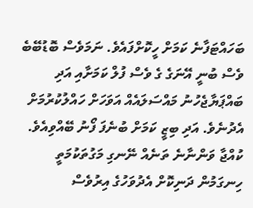ބަހައްޓަފާނެ ކަމަށް ހީކޮށްފައެވެ. ނަމަވެސް ބޮޑުބޭބެ ވެސް ބުނީ އޭނަގެ ގެ ވެސް ފުލް ކަމަށާއި އަދި ބައްޕަޔާޖެހުނު މައްސަލައެއް އަވަހަށް ހައްލުކުރުމަށް އެދުނެވެ. އަދި ބިޒީ ކަމަށް ބުނެފަ ފޯނު ބޭއްވިއެވެ.
ކުއްޖާ ވަންނާނެ ތަނެއް ނޭނގި މަގުތަކުމަތީ ހިނގަމުން ދަނިކޮށް އެދުވަހުގެ އިރުވެސް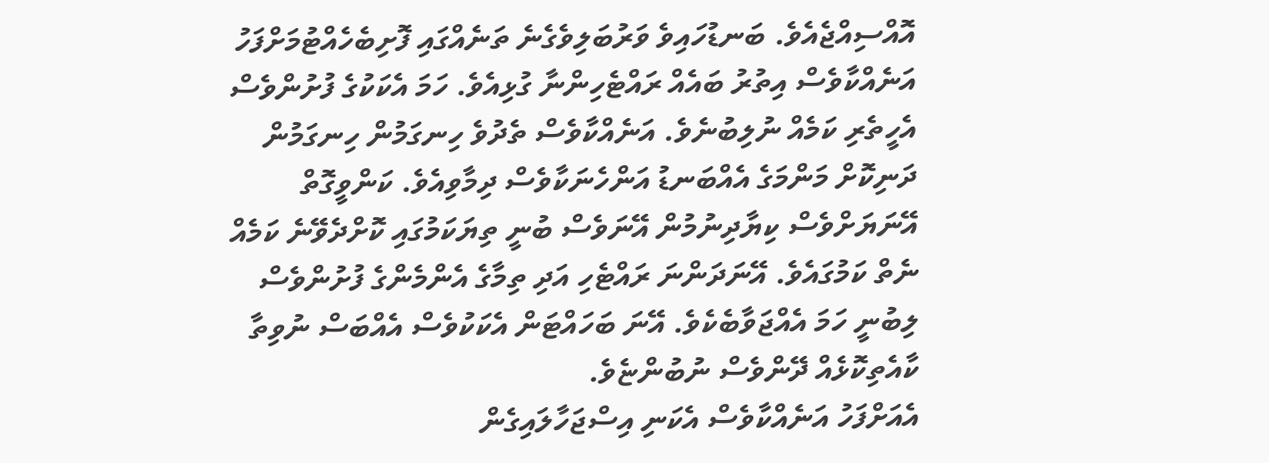އޮއްސިއްޖެއެވެ. ބަނޑުހައިވެ ވަރުބަލިވެގެނެ ތަނެއްގައި ފޮށިބެހެއްޓުމަށްފަހު އަނެއްކާވެސް އިތުރު ބައެއް ރައްޓެހިންނާ ގުޅިއެވެ. ހަމަ އެކަކުގެ ފުށުންވެސް އެހީތެރި ކަމެއް ނުލިބުނެވެ. އަނެއްކާވެސް ތެދުވެ ހިނގަމުން ހިނގަމުން ދަނިކޮށް މަންމަގެ އެއްބަނޑު އަންހެނަކާވެސް ދިމާވިއެވެ. ކަންވީގޮތް އޭނަޔަށްވެސް ކިޔާދިނުމުން އޭނަވެސް ބުނީ ތިޔަކަމުގައި ކޮށްދެވޭނެ ކަމެއް ނެތް ކަމުގައެވެ. އޭނަދަންނަ ރައްޓެހި އަދި ތިމާގެ އެންމެންގެ ފުށުންވެސް ލިބުނީ ހަމަ އެއްޖަވާބެކެވެ. އޭނަ ބަހައްޓަން އެކަކުވެސް އެއްބަސް ނުވިތާ ކާއެތިކޮޅެއް ދޭންވެސް ނުބުންޏެވެ.
އެއަށްފަހު އަނެއްކާވެސް އެކަނި އިސްޖަހާލައިގެން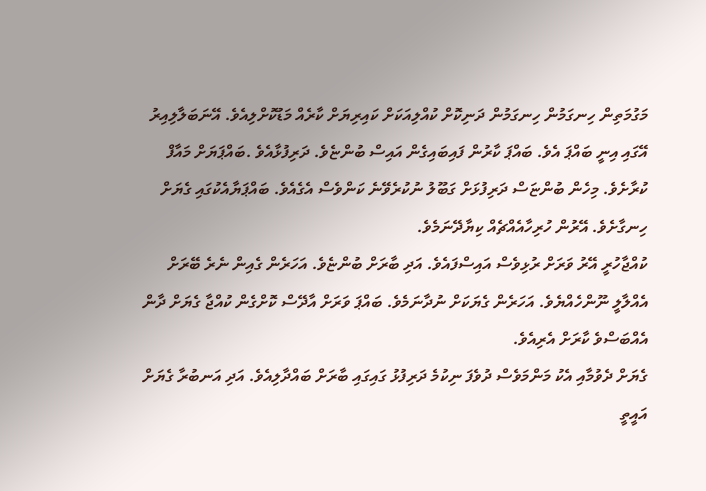މަގުމަތިން ހިނގަމުން ހިނގަމުން ދަނިކޮށް ކުއްލިއަކަށް ކައިރިޔަށް ކާރެއް މަޑުކޮށްލިއެވެ. އޭނަބަލާލިއިރު އޭގައި އިނީ ބައްޕަ އެވެ. ބައްޕަ ކާރުން ފައިބައިގެން އައިސް ބުންޏެވެ. ދަރިފުޅާއެވެ .ބައްޕަޔަށް މައާފް ކުރާށެވެ. މިހެން ބުންޏަސް ދަރިފުޅަށް ގަބޫލު ނުކުރެވޭނެ ކަންވެސް އެގެއެވެ. ބައްޕަޔާއެކުގައި ގެޔަށް ހިނގާށެވެ. އޭރުން ހުރިހާއެއްޗެއް ކިޔާދޭނަމެވެ.
ކުއްޖާހުރީ އޭރު ވަރަށް ރުޅިވެސް އައިސްފައެވެ. އަދި ބާރަށް ބުންޏެވެ. އަހަރެން ގެއިން ނެރެ ބޭރަށް އެއްލާލީ ނޫންހެއްޔެވެ. އަހަރެން ގެޔަކަށް ނުދާނަމެވެ. ބައްޕަ ވަރަށް އާދޭސް ކޮށްގެން ކުއްޖާ ގެޔަށް ދާން އެއްބަސްވެ ކާރަށް އެރިއެވެ.
ގެޔަށް ދެވުމާއި އެކު މަންމަވެސް ދުވެފަ ނިކުމެ ދަރިފުޅު ގައިގައި ބާރަށް ބައްދާލިއެވެ. އަދި އަނބުރާ ގެޔަށް އައީތީ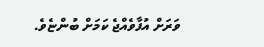ވަރަށް އުފާވެއްޖެ ކަމަށް ބުންޏެވެ.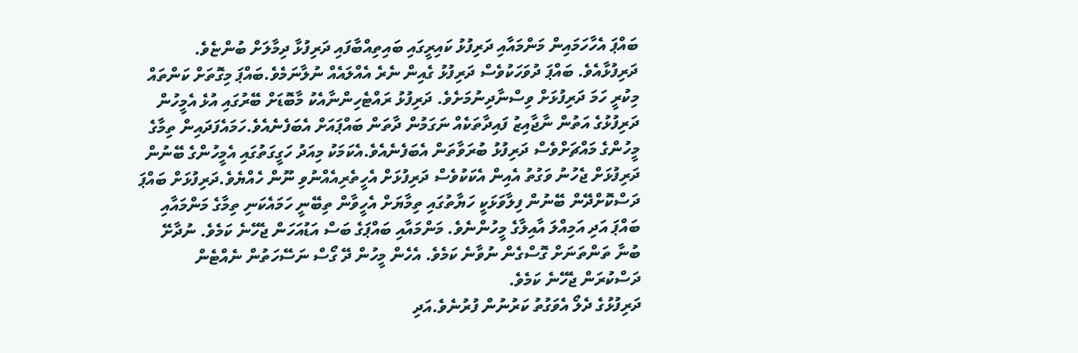ބައްޕަ އެހާހަމައިން މަންމައާއި ދަރިފުޅު ކައިރީގައި ބައިތިއްބާފައި ދަރިފުޅާ ދިމާލަށް ބުންޏެވެ. ދަރިފުޅާއެވެ. ބައްޕަ ދުވަހަކުވެސް ދަރިފުޅު ގެއިން ނެރެ އެއްލައެއް ނުލާނަމެވެ.ބައްޕަ މިގޮތަށް ކަންތައް މިކުރީ ހަމަ ދަރިފުޅަށް ވިސްނާދިނުމަށެވެ. ދަރިފުޅު ރައްޓެހިންނާއެކު މާބޮޑަށް ބޭރުގައި އުޅެ އެމީހުން ދަރިފުޅުގެ އަތުން ނާޖާއިޒު ފައިދާތަކެއް ނަގަމުން ދާތަން ބައްޕައަށް އެބަފެނެއެވެ.ހަމައެފަދައިން ތިމާގެ މީހުންގެ މައްޗަށްވެސް ދަރިފުޅު ބުރަވާތަން އެބަފެނެއެވެ.އެކަމަކު މިއަދު ހަގީގަތުގައި އެމީހުންގެ ބޭނުން ދަރިފުޅަށް ޖެހުނު ވަގުތު އެއިން އެކަކުވެސް ދަރިފުޅަށް އެހީތެރިއެއްނުވި ނޫން ހެއްޔެވެ.ދަރިފުޅަށް ބައްޕަ ދަސްކޮށްދޭން ބޭނުން ފިލާވަޅަކީ ހަޔާތުގައި ތިމާޔަށް އެހީވާން ތިބޭނީ ހަމައެކަނި ތިމާގެ މަންމައާއި ބައްޕަ އަދި އަމިއްލަ އާއިލާގެ މީހުންނެވެ. މަންމައާއި ބައްޕަގެ ބަސް އަޑުއަހަން ޖެހޭނެ ކަމެވެ. ނުދާށޭ ބުނާ ތަންތަނަށް ގޮސްގެން ނުވާނެ ކަމެވެ. އެހެން މީހުން ދޭ ގޯސް ނަސޭހަތުން ނެއްޓެން ދަސްކުރަން ޖެހޭނެ ކަމެވެ.
ދަރިފުޅުގެ ދެލޯ އެވަގުތު ކަރުނުން ފުރުނެވެ.އަދި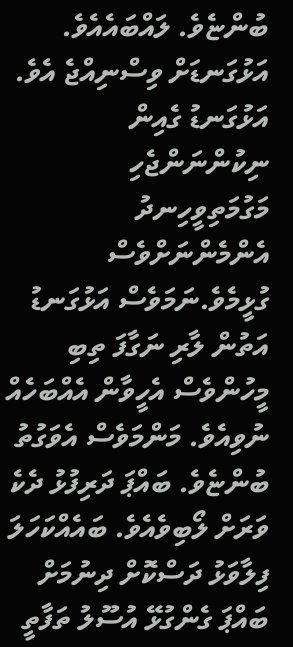ބުންޏެވެ. ލައްބައެއެވެ. އަޅުގަނޑަށް ވިސްނިއްޖެ އެވެ. އަޅުގަނޑު ގެއިން ނިކުންނަންޖެހި މަގުމަތިވީހިނދު އެންމެންނަށްވެސް ގުޅީމެވެ.ނަމަވެސް އަޅުގަނޑު އަތުން ލާރި ނަގާފަ ތިބި މީހުންވެސް އެހީވާން އެއްބަހެއް ނުވިއެވެ. މަންމަވެސް އެވަގުތު ބުންޏެވެ. ބައްޕަ ދަރިފުޅު ދެކެ ވަރަށް ލޯބިވެއެވެ. ބައެއްކަހަލަ ފިލާވަޅު ދަސްކޮށް ދިނުމަށް ބައްޕަ ގެންގުޅޭ އުސޫލު ތަފާތީ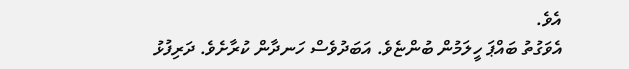އެވެ.
އެވަގުތު ބައްޕަ ހީލަމުން ބުންޏެވެ. އަބަދުވެސް ހަނދާން ކުރާށެވެ. ދަރިފުޅު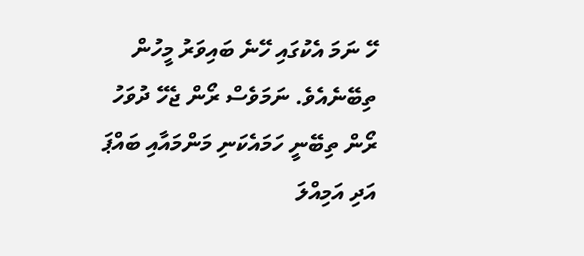ހޭ ނަމަ އެކުގައި ހޭނެ ބައިވަރު މީހުން ތިބޭނެއެވެ. ނަމަވެސް ރޯން ޖެހޭ ދުވަހު ރޯން ތިބޭނީ ހަމައެކަނި މަންމައާއި ބައްޕަ އަދި އަމިއްލަ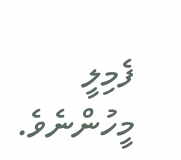ފެމިލީ މީހުންނެވެ.